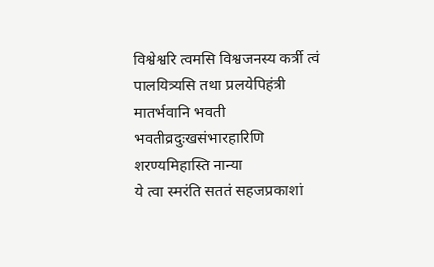विश्वेश्वरि त्वमसि विश्वजनस्य कर्त्री त्वं पालयित्र्यसि तथा प्रलयेपिहंत्री
मातर्भवानि भवती भवतीव्रदुःखसंभारहारिणि शरण्यमिहास्ति नान्या
ये त्वा स्मरंति सततं सहजप्रकाशां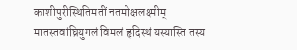काशीपुरीस्थितिमतीं नतमोक्षलक्ष्मीम्
मातस्तवांघ्रियुगलं विमलं हृदिस्थं यस्यास्ति तस्य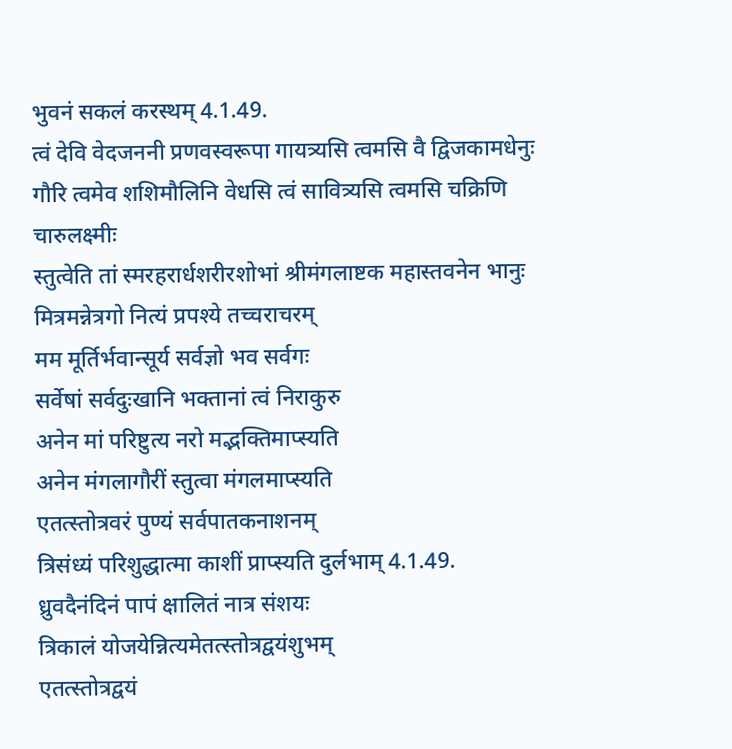भुवनं सकलं करस्थम् 4.1.49.
त्वं देवि वेदजननी प्रणवस्वरूपा गायत्र्यसि त्वमसि वै द्विजकामधेनुः
गौरि त्वमेव शशिमौलिनि वेधसि त्वं सावित्र्यसि त्वमसि चक्रिणि चारुलक्ष्मीः
स्तुत्वेति तां स्मरहरार्धशरीरशोभां श्रीमंगलाष्टक महास्तवनेन भानुः
मित्रमन्नेत्रगो नित्यं प्रपश्ये तच्चराचरम्
मम मूर्तिर्भवान्सूर्य सर्वज्ञो भव सर्वगः
सर्वेषां सर्वदुःखानि भक्तानां त्वं निराकुरु
अनेन मां परिष्टुत्य नरो मद्भक्तिमाप्स्यति
अनेन मंगलागौरीं स्तुत्वा मंगलमाप्स्यति
एतत्स्तोत्रवरं पुण्यं सर्वपातकनाशनम्
त्रिसंध्यं परिशुद्धात्मा काशीं प्राप्स्यति दुर्लभाम् 4.1.49.
ध्रुवदैनंदिनं पापं क्षालितं नात्र संशयः
त्रिकालं योजयेन्नित्यमेतत्स्तोत्रद्वयंशुभम्
एतत्स्तोत्रद्वयं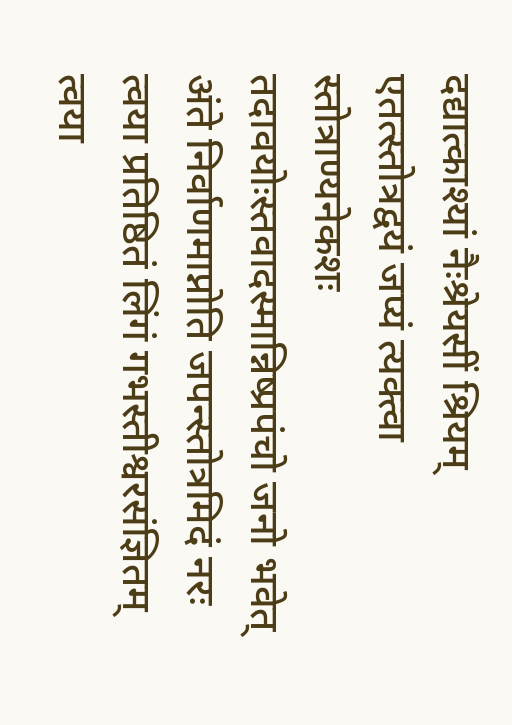दद्यात्काश्यां नैःश्रेयसीं श्रियम्
एतत्स्तोत्रद्वयं जप्यं त्यक्त्वा स्तोत्राण्यनेकशः
तदावयोःस्तवादस्मान्निष्प्रपंचो जनो भवेत्
अंते निर्वाणमाप्नोति जपन्स्तोत्रमिदं नरः
त्वया प्रतिष्ठितं लिंगं गभस्तीश्वरसंज्ञितम्
त्वया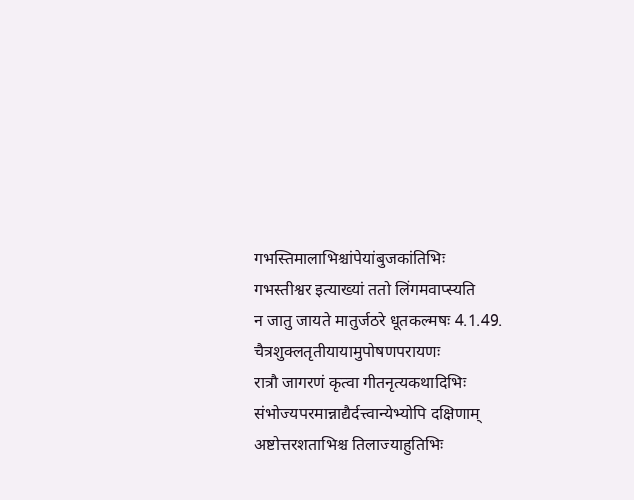गभस्तिमालाभिश्चांपेयांबुजकांतिभिः
गभस्तीश्वर इत्याख्यां ततो लिंगमवाप्स्यति
न जातु जायते मातुर्जठरे धूतकल्मषः 4.1.49.
चैत्रशुक्लतृतीयायामुपोषणपरायणः
रात्रौ जागरणं कृत्वा गीतनृत्यकथादिभिः
संभोज्यपरमान्नाद्यैर्दत्त्वान्येभ्योपि दक्षिणाम्
अष्टोत्तरशताभिश्च तिलाज्याहुतिभिः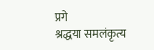प्रगे
श्रद्धया समलंकृत्य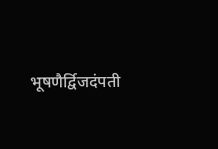भूषणैर्द्विजदंपती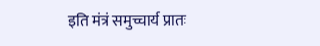इति मंत्रं समुच्चार्य प्रातः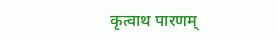कृत्वाथ पारणम्